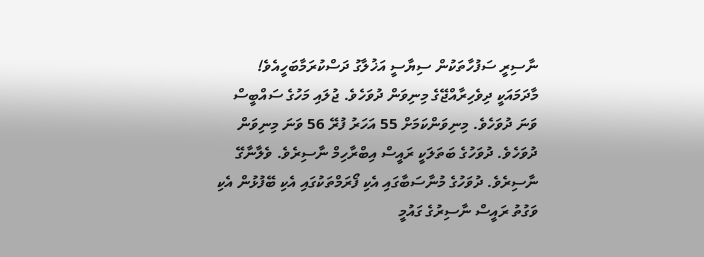ނާސިރީ ސަފުހާތަކުން ސިޔާސީ އަޚުލާގު ދަސްކުރަމާބަހީއެވެ!
މާދަމައަކީ ދިވެހިރާއްޖޭގެ މިނިވަން ދުވަހެވެ. ޖުލައި މަހުގެ ސައްބީސް ވަނަ ދުވަހެވެ. މިނިވަންކަމަށް 55 އަހަރު ފުރޭ 56 ވަނަ މިނިވަން ދުވަހެވެ. ދުވަހުގެ ބަތަލަކީ ރައީސް އިބްރާހިމް ނާސިރެވެ. ވެލާނާގޭ ނާސިރެވެ. ދުވަހުގެ މުނާސަބާގައި އެކި ފޯރަމްތަކުގައި އެކި ބޭފުޅުން އެކި ވަގުތު ރައީސް ނާސިރުގެ ގައުމީ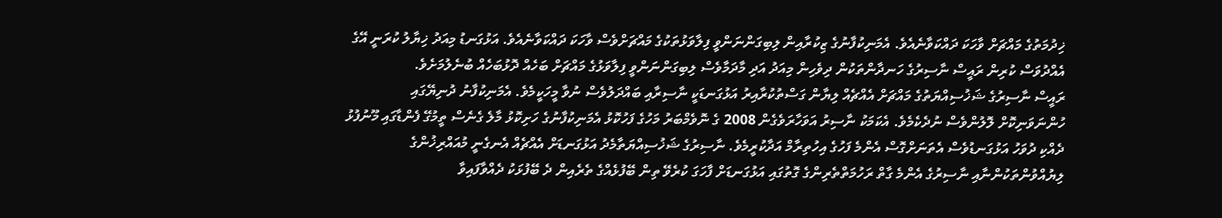ޚިދުމަތުގެ މައްޗަށް ވާހަކަ ދައްކަވާނެއެވެ. އެމަނިކުފާނުގެ ޒިކުރާއިން ލިބިގަންނަންވީ ފިލާވަޅުތަކުގެ މައްޗަށްވެސް ވާހަކަ ދައްކަވާނެއެވެ. އަޅުގަނޑު މިއަދު ޚިޔާލު ކުރަނީ އޭގެ އެއްދުވަސް ކުރިން ރައީސް ނާސިރުގެ ހަނދާންތަކުން ދިވެހިން މިއަދު އަދި މާދަމާވެސް ލިބިގަންނަންވީ ފިލާވަޅުގެ މައްޗަށް ބަހެއް ދޮޅުބަހެއް ބުނެލުމަށެވެ.
ރައީސް ނާސިރުގެ ޝަޚުސިއްޔަތުގެ މައްޗަށް އެއްޗެއް ލިޔާން ގަސްތުކުރާއިރު އަޅުގަނޑަކީ ނާސިރާއި ބައްދަލުވެސް ނުވާ މީހަކީމެވެ. އެމަނިކުފާނު ދުނިޔޭގައި ހުންނަވަނިކޮށް ލޮލުންވެސް ނުދެކެމެވެ. އެކަމަކު ނާސިރު އަވަހާރަވެގެން 2008 ގެ ނޮވެމްބަރު މަހުގެ ފަހުކޮޅު އެމަނިކުފާނުގެ ހަށިކޮޅު މާލެ ގެނެސް ތީމުގޭ ފެންޑާގައި މޫނުފުޅު ދެއްކި ދުވަހު އަޅުގަނޑުވެސް އެތަނަށްގޮސް އެންމެ ފަހުގެ އިހުތިރާމް އަދާކުރީމެވެ. ނާސިރުގެ ޝަޚުސިއްޔަތާމެދު އަޅުގަނޑަށް އެއްޗެއް އެނގެނީ މުއައްރިޚުންގެ ލިޔުއްވުންތަކުންނާއި ނާސިރުގެ އެންމެ ގާތް ރަހުމަތްތެރިންގެ ގޮތުގައި އަޅުގަނޑަށް ފާހަގަ ކުރެވޭ ތިން ބޭފުޅެއްގެ ތެރެއިން ދެ ބޭފުޅަކު ދެއްވާފައިވާ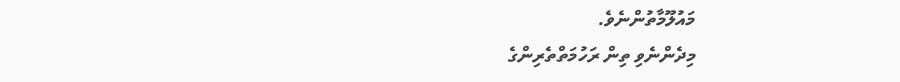މައުލޫމާތުންނެވެ.
މިދެންނެވި ތިން ރަހުމަތްތެރިންގެ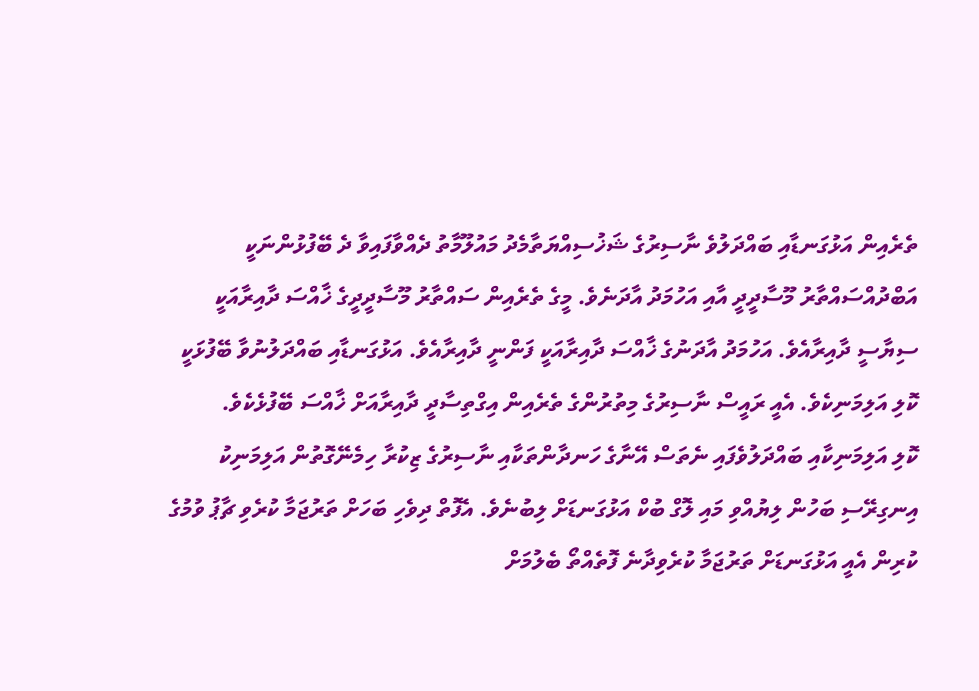ތެރެއިން އަޅުގަނޑާއި ބައްދަލުވެ ނާސިރުގެ ޝަޚުސިއްޔަތާމެދު މައުލޫމާތު ދެއްވާފައިވާ ދެ ބޭފުޅުންނަކީ އަބްދުއްސައްތާރު މޫސާދީދީ އާއި އަހުމަދު އާދަނެވެ. މީގެ ތެރެއިން ސައްތާރު މޫސާދީދީގެ ޚާއްސަ ދާއިރާއަކީ ސިޔާސީ ދާއިރާއެވެ. އަހުމަދު އާދަނުގެ ޚާއްސަ ދާއިރާއަކީ ފަންނީ ދާއިރާއެވެ. އަޅުގަނޑާއި ބައްދަލުނުވާ ބޭފުޅަކީ ކޮލި އަލިމަނިކެވެ. އެއީ ރައީސް ނާސިރުގެ މިތުރުންގެ ތެރެއިން އިގްތިސާދީ ދާއިރާއަށް ޚާއްސަ ބޭފުޅެކެވެ.
ކޮލި އަލިމަނިކާއި ބައްދަލުވެފައި ނެތަސް އޭނާގެ ހަނދާންތަކާއި ނާސިރުގެ ޒިކުރާ ހިމެނޭގޮތުން އަލިމަނިކު އިނގިރޭސި ބަހުން ލިޔުއްވި މައި ލޮގް ބުކް އަޅުގަނޑަށް ލިބުނެވެ. އެފޮތް ދިވެހި ބަހަށް ތަރުޖަމާ ކުރެވި ޗާޕު ވުމުގެ ކުރިން އެއީ އަޅުގަނޑަށް ތަރުޖަމާ ކުރެވިދާނެ ފޮތެއްތޯ ބެލުމަށް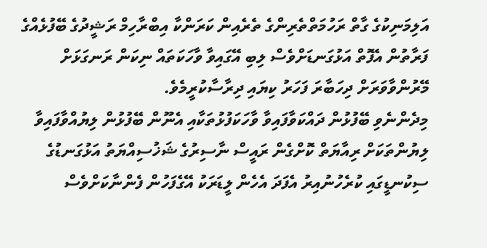އަލިމަނިކުގެ ގާތް ރަހުމަތްތެރިންގެ ތެރެއިން ކަރަންކާ އިބްރާހިމް ރަޝީދުގެ ބޭފުޅެއްގެ ފަރާތުން އެފޮތް އަޅުގަނޑަށްވެސް ލިބި އޭގައިވާ ވާހަކަތައް ނިކަން ރަނގަޅަށް މޭރުންވާވަރަށް ދިހަބާރަ ފަހަރު ކިޔައި ދިރާސާކުރީމެވެ.
މިދެންނެވި ބޭފުޅުން ދައްކަވާފައިވާ ވާހަކަފުޅުތަކާއި އެނޫން ބޭފުޅުން ލިޔުއްވާފައިވާ ލިޔުންތަކަށް ރިއާޔަތް ކޮށްގެން ރައީސް ނާސިރުގެ ޝަޚުސިއްޔަތު އަޅުގަނޑުގެ ސިކުނޑީގައި ކުރެހުނުއިރު އެފަދަ އެހެން ލީޑަރަކު އޭގެފަހުން ފެންނާކަށްވެސް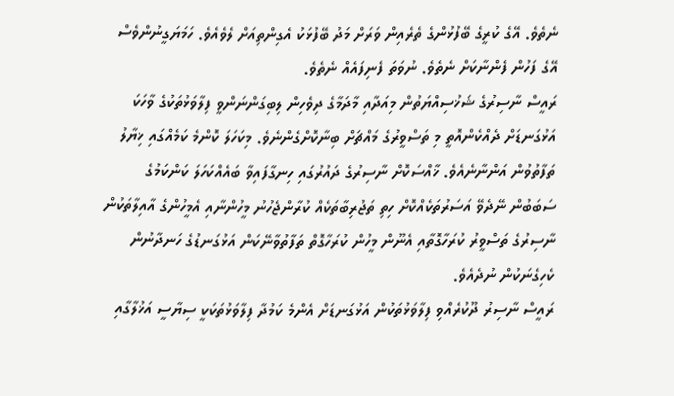ނެތެވެ. އޭގެ ކުރީގެ ބޭފުޅުންގެ ތެރެއިން ވަރަށް މަދު ބޭފުޅަކު އެގިންތިއަށް ލެވެއެވެ. ހަމަޔަގީނުންވެސް އޭގެ ފަހުން ފެންނާކަށް ނެތެވެ. ނުވަތަ ފެނިފައެއް ނެތެވެ.
ރައީސް ނާސިރުގެ ޝަޚުސިއްޔަތުން މިއަދާއި މާދަމާގެ ދިވެހިން ލިބިގަންނަންވީ ފިލާވަޅުތަކުގެ ވާހަކަ އަޅުގަނޑަށް ދެއްކެންއޮތީ މި ތަސްވީރުގެ މައްޗަށް ބިނާކޮށްގެންނެވެ. މިކަހަލަ ކޮންމެ ކަމެއްގައި ޚިޔާލު ތަފާތުވުން އަންނާނެއެވެ. ޚާއްސަކޮށް ނާސިރުގެ ދައުރުގައި ހިނގާފައިވާ ބައެއްކަހަލަ ކަންކަމުގެ ސަބަބުން ނޭދެވޭ އަސަރުތަކެއްކޮށް ހިތި ތަޖުރިބާތަކެއް ކުރާންޖެހުނު މީހުންނާއި އެމީހުންގެ އާއިލާތަކުން ނާސިރުގެ ތަސްވީރު ކުރަހާގޮތާއި އެނޫން މީހުން ކުރަހާގޮތް ތަފާތުވާނޭކަން އަޅުގަނޑުގެ ހަނދާނުން ކެހިގެނަކުން ނުދެއެވެ.
ރައީސް ނާސިރު ދޫކުރެއްވި ފިލާވަޅުތަކުން އަޅުގަނޑަށް އެންމެ ކަމުދާ ފިލާވަޅުތަކަކީ ސިޔާސީ އަޚުލާގާއި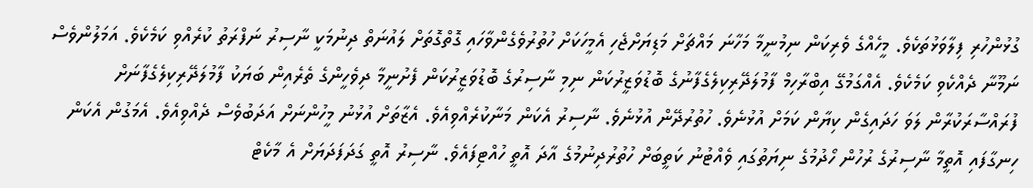ގުޅުންހުރި ފިލާވަޅުތަކެވެ. މީހެއްގެ ވެރިކަން ނިމުނީމާ މަހާނަ މައްޗަށް މަޑިޔަށްޖެހި އެމީހަކަށް ހުތުރުވެގެންވާހައި ގޮތްގޮތަށް ލައުނަތް ދިނުމަކީ ނާސިރު ނަފްރަތު ކުރެއްވި ކަމެކެވެ. އަމަލުންވެސް ނަމޫނާ ދެއްކެވި ކަމެކެވެ. އެއްގަމުގޭ އިބްރާހިމް ފާމުލަދޭރިކިލެގެފާނުގެ ބޮޑުވަޒީރުކަން ނިމި ނާސިރުގެ ބޮޑުވަޒީރުކަން ފެށުނީމާ ދިވެހީންގެ ތެރެއިން ބަޔަކު ފާމުލަދޭރިކިލެގެފާނަށް ފުރައްސާރަކުރާން ލަވަ ހަދައިގެން ކިޔާން ކަމަށް އުޅުނެވެ. ހުތުރުދޭން އުޅުނެވެ. ނާސިރު އެކަން މަނާކުރެއްވިއެވެ. އެޒާތަށް އުޅުނު މީހުންނަށް އަދަބުވެސް ދެއްވިއެވެ. އެމަގުން އެކަން ހިނގާފައި އޮތީމާ ނާސިރުގެ ރުހުން ހޯދުމުގެ ނިޔަތުގައި ވެއްޓުނު ކަތީބަށް ހުތުރުދިނުމުގެ އާދަ އޮތީ ހުއްޓިފައެވެ. ނާސިރު އޮތީ ގަދަފަދަޔަށް އެ މާކެޓް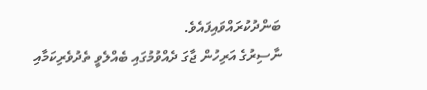ބަންދުކުރައްވައިފައެވެ.
ނާސިރުގެ އަރިހުން ޖާގަ ދެއްވުމުގައި ބެއްލެވީ ތެދުވެރިކަމާއި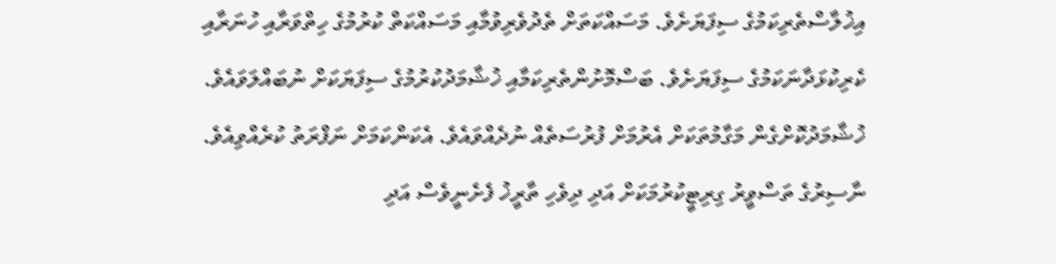އިޚުލާސްތެރިކަމުގެ ސިފަޔަށެވެ. މަސައްކަތަށް ތެދުވެރިވުމާއި މަސައްކަތް ކުރުމުގެ ހިތްވަރާއި ހުނަރާއި ކެރިކުޅަދާނަކަމުގެ ސިފަޔަށެވެ. ބަސްމޮށުންތެރިކަމާއި ޚުޝާމަދުކުރުމުގެ ސިފަޔަކަށް ނުބައްލަވައެވެ. ޚުޝާމަދުކޮށްގެން މަގާމުތަކަށް އެރުމަށް ފުރުސަތެއް ނުދެއްވައެވެ. އެކަންކަމަށް ނަފްރަތު ކުރެއްވިއެވެ. ނާސިރުގެ ތަސްވީރު ގިރިޓީކުރުމަކަށް އަދި ދިވެހި ތާރީޚު ފެށެނީވެސް އަދި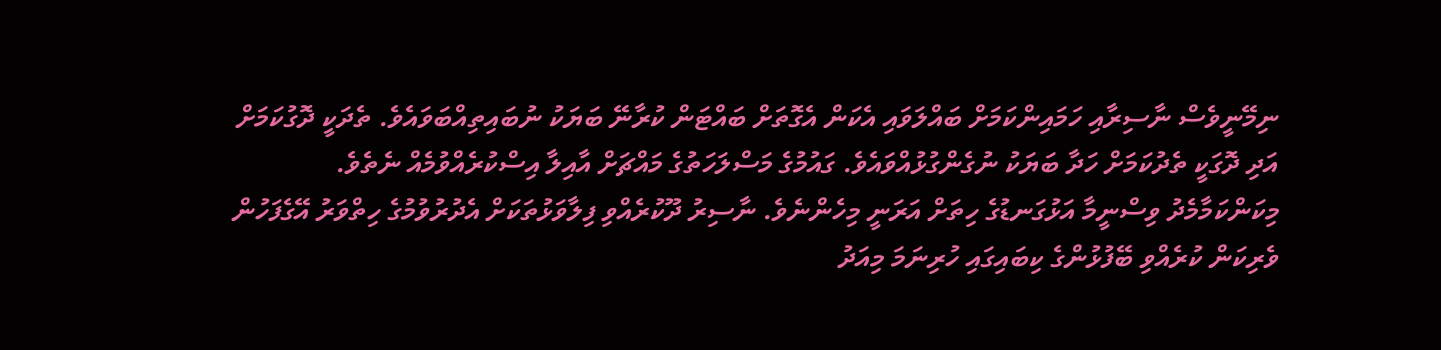ނިމޭނީވެސް ނާސިރާއި ހަމައިންކަމަށް ބައްލަވައި އެކަން އެގޮތަށް ބައްޓަން ކުރާނޭ ބަޔަކު ނުބައިތިއްބަވައެވެ. ތެދަކީ ދޮގުކަމަށް އަދި ދޮގަކީ ތެދުކަމަށް ހަދާ ބަޔަކު ނުގެންގުޅުއްވައެވެ. ގައުމުގެ މަސްލަހަތުގެ މައްޗަށް އާއިލާ އިސްކުރެއްވުމެއް ނެތެވެ.
މިކަންކަމާމެދު ވިސްނީމާ އަޅުގަނޑުގެ ހިތަށް އަރަނީ މިހެންނެވެ. ނާސިރު ދޫކުރެއްވި ފިލާވަޅުތަކަށް އެދުރުވުމުގެ ހިތްވަރު އޭގެފަހުން ވެރިކަން ކުރެއްވި ބޭފުޅުންގެ ކިބައިގައި ހުރިނަމަ މިއަދު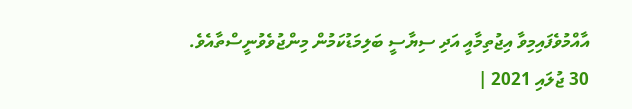އާއްމުވެފައިމިވާ އިޖުތިމާއީ އަދި ސިޔާސީ ބަލިމަޑުކަމުން މިންޖުވެވުނީސްތާއެވެ.
30 ޖުލައި 2021 |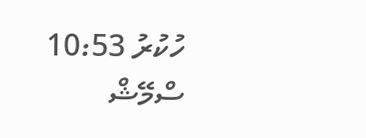ހުކުރު 10:53
ސްމޭޝް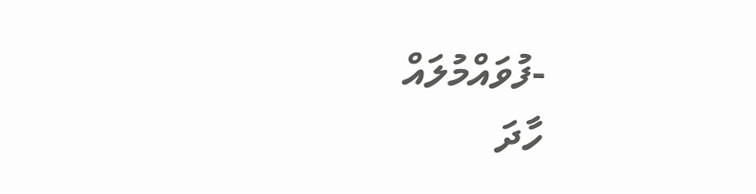-ފުވައްމުލައް
ހާދަ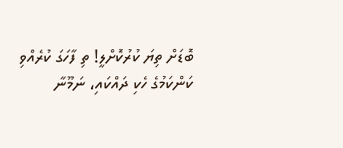ބޮޑަށް ތިޔަ ކުރުކޮށްލީ! ތި ފާހަގަ ކުރެއްވި ކަންކަމުގެ ހެކި ދައްކައި، ނަމޫނާ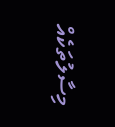މިސާލުތަކެއް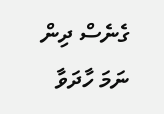ގެނެސް ދިން ނަމަ ހާދަވާ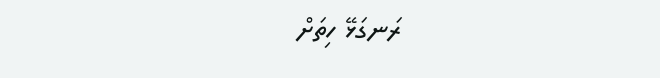ރަނގަޅޭ ހިތަށް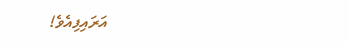އަރައިފިއެވެ!